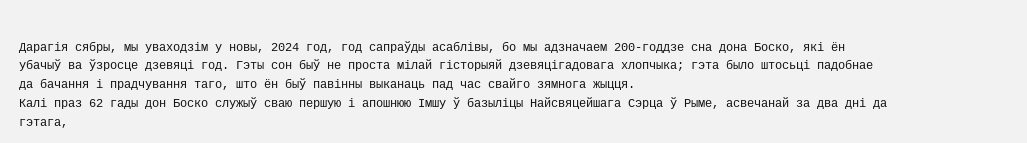Дарагія сябры, мы уваходзім у новы, 2024 год, год сапраўды асаблівы, бо мы адзначаем 200-годдзе сна дона Боско, які ён убачыў ва ўзросце дзевяці год. Гэты сон быў не проста мілай гісторыяй дзевяцігадовага хлопчыка; гэта было штосьці падобнае да бачання і прадчування таго, што ён быў павінны выканаць пад час свайго зямнога жыцця.
Калі праз 62 гады дон Боско служыў сваю першую і апошнюю Імшу ў базыліцы Найсвяцейшага Сэрца ў Рыме, асвечанай за два дні да гэтага,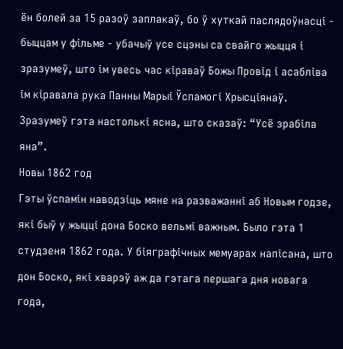ён болей за 15 разоў заплакаў, бо ў хуткай паслядоўнасці - быццам у фільме - убачыў усе сцэны са свайго жыцця і зразумеў, што ім увесь час кіраваў Божы Провід і асабліва ім кіравала рука Панны Марыі Ўспамогі Хрысціянаў. Зразумеў гэта настолькі ясна, што сказаў: “Усё зрабіла яна”.
Новы 1862 год
Гэты ўспамін наводзіць мяне на разважанні аб Новым годзе, які быў у жыцці дона Боско вельмі важным. Было гэта 1 студзеня 1862 года. У біяграфічных мемуарах напісана, што дон Боско, які хварэў аж да гэтага першага дня новага года,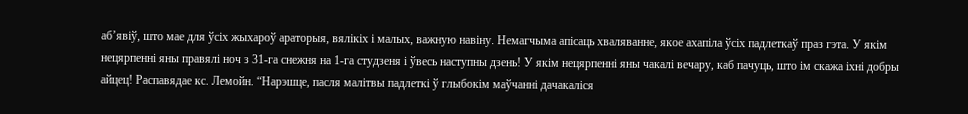аб’явіў, што мае для ўсіх жыхароў араторыя, вялікіх і малых, важную навіну. Немагчыма апісаць хваляванне, якое ахапіла ўсіх падлеткаў праз гэта. У якім нецярпенні яны правялі ноч з 31-га снежня на 1-га студзеня і ўвесь наступны дзень! У якім нецярпенні яны чакалі вечару, каб пачуць, што ім скажа іхні добры айцец! Распавядае кс. Лемойн. “Нарэшце, пасля малітвы падлеткі ў глыбокім маўчанні дачакаліся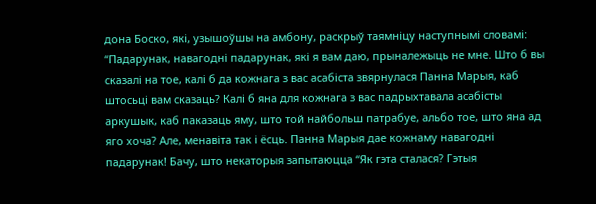дона Боско, які, узышоўшы на амбону, раскрыў таямніцу наступнымі словамі: “Падарунак, навагодні падарунак, які я вам даю, прыналежыць не мне. Што б вы сказалі на тое, калі б да кожнага з вас асабіста звярнулася Панна Марыя, каб штосьці вам сказаць? Калі б яна для кожнага з вас падрыхтавала асабісты аркушык, каб паказаць яму, што той найбольш патрабуе, альбо тое, што яна ад яго хоча? Але, менавіта так і ёсць. Панна Марыя дае кожнаму навагодні падарунак! Бачу, што некаторыя запытаюцца “Як гэта сталася? Гэтыя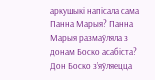аркушыкі напісала сама Панна Марыя? Панна Марыя размаўляла з донам Боско асабіста? Дон Боско з’яўляецца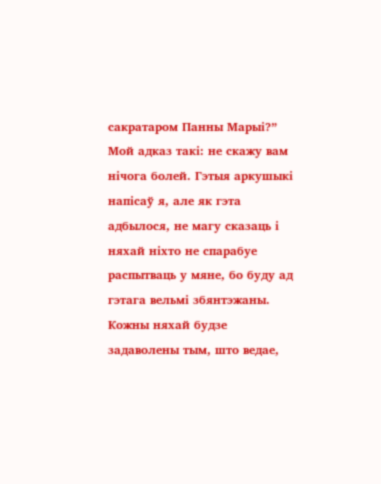сакратаром Панны Марыі?” Мой адказ такі: не скажу вам нічога болей. Гэтыя аркушыкі напісаў я, але як гэта адбылося, не магу сказаць і няхай ніхто не спарабуе распытваць у мяне, бо буду ад гэтага вельмі збянтэжаны. Кожны няхай будзе задаволены тым, што ведае,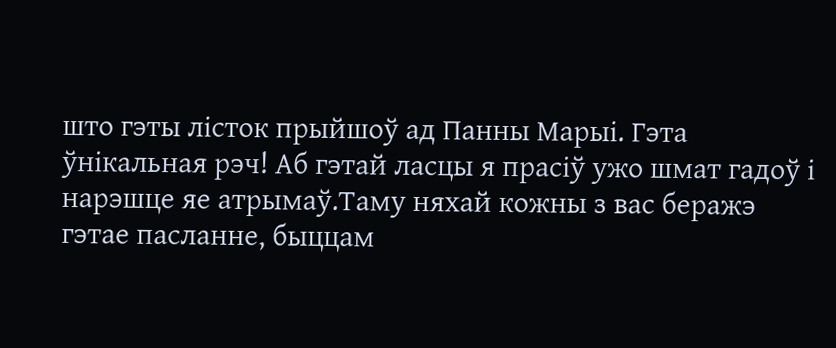што гэты лісток прыйшоў ад Панны Марыі. Гэта ўнікальная рэч! Аб гэтай ласцы я прасіў ужо шмат гадоў і нарэшце яе атрымаў.Таму няхай кожны з вас беражэ гэтае пасланне, быццам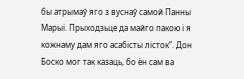бы атрымаў яго з вуснаў самой Панны Марыі. Прыходзьце да майго пакою і я кожнаму дам яго асабісты лісток”. Дон Боско мог так казаць, бо ён сам ва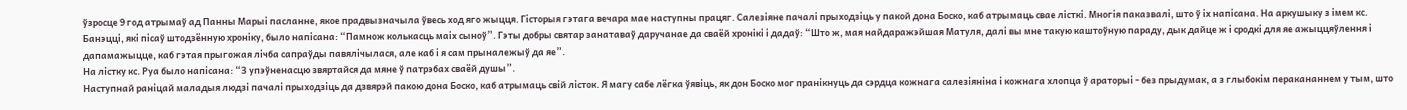ўзросце 9 год атрымаў ад Панны Марыі пасланне, якое прадвызначыла ўвесь ход яго жыцця. Гісторыя гэтага вечара мае наступны працяг. Салезіяне пачалі прыходзіць у пакой дона Боско, каб атрымаць свае лісткі. Многія паказвалі, што ў іх напісана. На аркушыку з імем кс. Банэцці, які пісаў штодзённую хроніку, было напісана: “Памнож колькасць маіх сыноў”. Гэты добры святар занатаваў даручанае да сваёй хронікі і дадаў: “Што ж, мая найдаражэйшая Матуля, далі вы мне такую каштоўную параду, дык дайце ж і сродкі для яе ажыццяўлення і дапамажыцце, каб гэтая прыгожая лічба сапраўды павялічылася, але каб і я сам прыналежыў да яе”.
На лістку кс. Руа было напісана: “З упэўненасцю звяртайся да мяне ў патрэбах сваёй душы”.
Наступнай раніцай маладыя людзі пачалі прыходзіць да дзвярэй пакою дона Боско, каб атрымаць свій лісток. Я магу сабе лёгка ўявіць, як дон Боско мог пранікнуць да сэрдца кожнага салезіяніна і кожнага хлопца ў араторыі - без прыдумак, а з глыбокім перакананнем у тым, што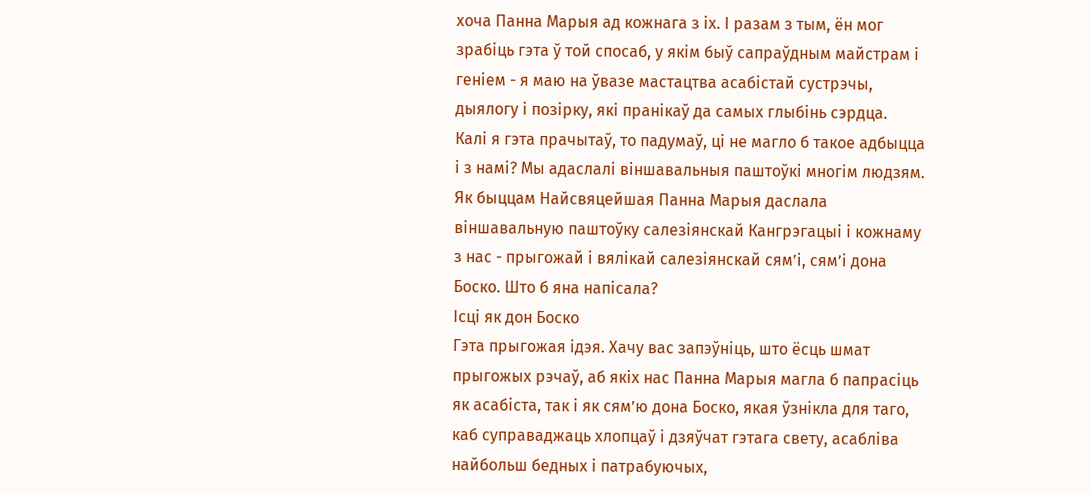хоча Панна Марыя ад кожнага з іх. І разам з тым, ён мог зрабіць гэта ў той спосаб, у якім быў сапраўдным майстрам і геніем - я маю на ўвазе мастацтва асабістай сустрэчы, дыялогу і позірку, які пранікаў да самых глыбінь сэрдца.
Калі я гэта прачытаў, то падумаў, ці не магло б такое адбыцца і з намі? Мы адаслалі віншавальныя паштоўкі многім людзям. Як быццам Найсвяцейшая Панна Марыя даслала віншавальную паштоўку салезіянскай Кангрэгацыі і кожнаму з нас - прыгожай і вялікай салезіянскай сям’і, сям’і дона Боско. Што б яна напісала?
Ісці як дон Боско
Гэта прыгожая ідэя. Хачу вас запэўніць, што ёсць шмат прыгожых рэчаў, аб якіх нас Панна Марыя магла б папрасіць як асабіста, так і як сям’ю дона Боско, якая ўзнікла для таго, каб суправаджаць хлопцаў і дзяўчат гэтага свету, асабліва найбольш бедных і патрабуючых,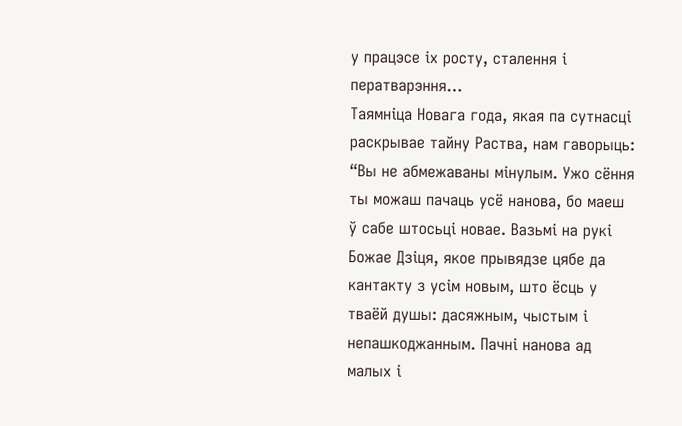у працэсе іх росту, сталення і ператварэння…
Таямніца Новага года, якая па сутнасці раскрывае тайну Раства, нам гаворыць: “Вы не абмежаваны мінулым. Ужо сёння ты можаш пачаць усё нанова, бо маеш ў сабе штосьці новае. Вазьмі на рукі Божае Дзіця, якое прывядзе цябе да кантакту з усім новым, што ёсць у тваёй душы: дасяжным, чыстым і непашкоджанным. Пачні нанова ад малых і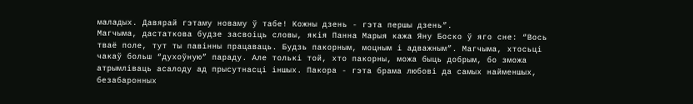маладых. Давярай гэтаму новаму ў табе! Кожны дзень - гэта першы дзень”.
Магчыма, дастаткова будзе засвоіць словы, якія Панна Марыя кажа Яну Боско ў яго сне: “Вось тваё поле, тут ты павінны працаваць. Будзь пакорным, моцным і адважным”. Магчыма, хтосьці чакаў больш “духоўную” параду. Але толькі той, хто пакорны, можа быць добрым, бо зможа атрымліваць асалоду ад прысутнасці іншых. Пакора - гэта брама любові да самых найменшых, безабаронных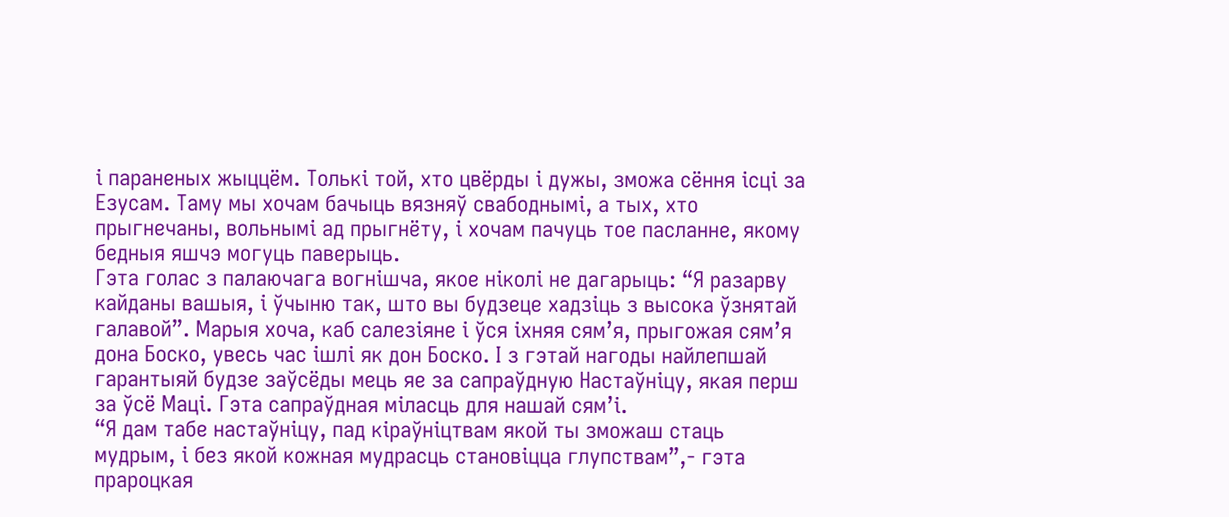і параненых жыццём. Толькі той, хто цвёрды і дужы, зможа сёння ісці за Езусам. Таму мы хочам бачыць вязняў свабоднымі, а тых, хто прыгнечаны, вольнымі ад прыгнёту, і хочам пачуць тое пасланне, якому бедныя яшчэ могуць паверыць.
Гэта голас з палаючага вогнішча, якое ніколі не дагарыць: “Я разарву кайданы вашыя, і ўчыню так, што вы будзеце хадзіць з высока ўзнятай галавой”. Марыя хоча, каб салезіяне і ўся іхняя сям’я, прыгожая сям’я дона Боско, увесь час ішлі як дон Боско. І з гэтай нагоды найлепшай гарантыяй будзе заўсёды мець яе за сапраўдную Настаўніцу, якая перш за ўсё Маці. Гэта сапраўдная міласць для нашай сям’і.
“Я дам табе настаўніцу, пад кіраўніцтвам якой ты зможаш стаць мудрым, і без якой кожная мудрасць становіцца глупствам”,- гэта прароцкая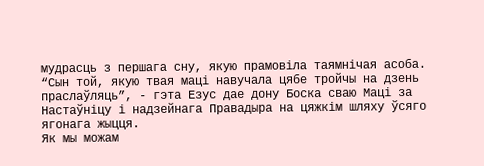мудрасць з першага сну, якую прамовіла таямнічая асоба. “Сын той, якую твая маці навучала цябе тройчы на дзень праслаўляць”, - гэта Езус дае дону Боска сваю Маці за Настаўніцу і надзейнага Правадыра на цяжкім шляху ўсяго ягонага жыцця.
Як мы можам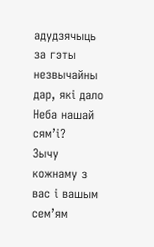адудзячыць за гэты незвычайны дар, які дало Неба нашай сям’і?
Зычу кожнаму з вас і вашым сем’ям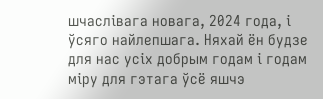шчаслівага новага, 2024 года, і ўсяго найлепшага. Няхай ён будзе для нас усіх добрым годам і годам міру для гэтага ўсё яшчэ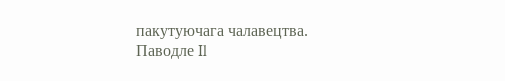пакутуючага чалавецтва.
Паводле Il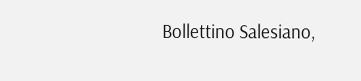Bollettino Salesiano,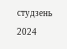студзень 2024